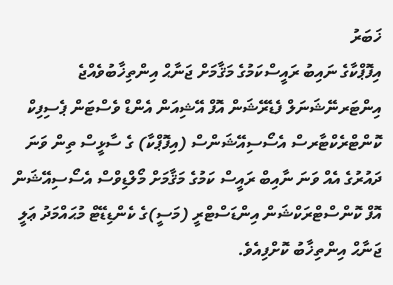ޚަބަރު
އިފޮޕްކާގެ ނައިބު ރައީސްކަމުގެ މަޤާމަށް ޖަނާޙް އިންތިޚާބުވެއްޖެ
އިންޓަރނޭޝަނަލް ފެޑެރޭޝަން އޮފް އޭޝިއަން އެންޑް ވެސްޓަން ޕެސިފިކް ކޮންޓްރެކްޓާރސް އެސޯސިއޭޝަންސް (އިފޮޕްކާ) ގެ ސާޅީސް ތިން ވަނަ ދައުރުގެ އެއް ވަނަ ނާއިބް ރައީސް ކަމުގެ މަޤާމަށް މޯލްޑިވްސް އެސޯސިއޭޝަން އޮފް ކޮންސްޓްރަކްޝަން އިންޑަސްޓްރީ (މަސީ)ގެ ކެންޑިޑޭޓް މުޙައްމަދު ޢަލީ ޖަނާޙް އިންތިޚާބު ކޮށްފިއެވެ.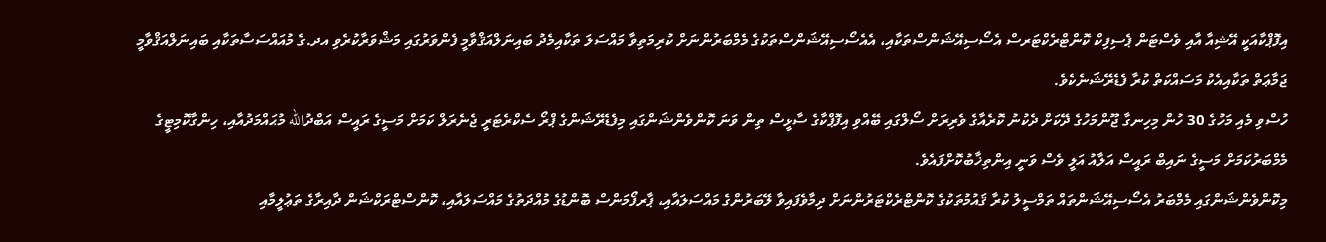އިފޮޕްކާއަކީ އޭޝިއާ އާއި ވެސްޓަން ޕެސިފިކް ކޮންޓްރެކްޓަރސް އެސޯސިއޭޝަންސްތަކާއި، އެއެސޯސިއޭޝަންސްތަކުގެ މެމްބަރުންނަށް ކުރިމަތިވާ މައްސަލަ ތަކާއިމެދު ބައިނަލްއަޤްވާމީ ފެންވަރުގައި މަޝްވަރާކުރެވި އދ.ގެ މުއައްސަސާތަކާއި ބައިނަލްއަޤްވާމީ ޖަމާޢަތް ތަކާއިއެކު މަސައްކަތް ކުރާ ފެޑެރޭޝަނެކެވެ.
ހުސްވި މެއި މަހުގެ 30 ހުން މިހިނގާ ޖޫންމަހުގެ ދޭކަށް ދެކުނު ކޮރެއާގެ ވެރިރަށް ސޯލްގައި ބޭއްވި އިފޮޕްކާގެ ސާޅީސް ތިން ވަނަ ކޮންވެންޝަންގައި މިފެޑެރޭޝަންގެ ޕްރޯ ސެކްރެޓަރީ ޖެނެރަލް ކަމަށް މަސީގެ ރައީސް އަބްދުالله މުޙައްމަދުއާއި، ހިންގާކޮމިޓީގެ މެމްބަރުކަމަށް މަސީގެ ނައިބް ރައީސް އަލާއު އަލީ ވެސް ވަނީ އިންތިޚާބުކޮށްފައެވެ.
މިކޮންވެންޝަންގައި މެމްބަރު އެސޯސިއޭޝަންތައް ތަމްސީލު ކުރާ ޤައުމުތަކުގެ ކޮންޓްރެކްޓަރުންނަށް ދިމާވެފައިވާ ލޭބަރުންގެ މައްސަލައާއި، ޕާރފޯމަންސް ބޮންޑުގެ މުއްދަތުގެ މައްސަލައާއި، ކޮންސްޓްރަކްޝަން ދާއިރާގެ ތަޢުލީމާއި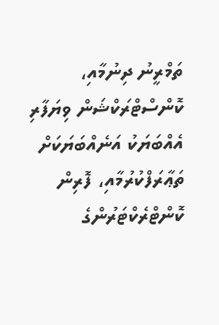ތަމްރީނު ދިނުމާއި، ކޮންސްޓްރަކްޝަން ވިޔަފާރި އެއްބަޔަކު އަނެއްބަޔަކަށް ތަޢާރަފްކުރުމާއި، ފޮރިން ކޮންޓްރެކްޓަރުންގެ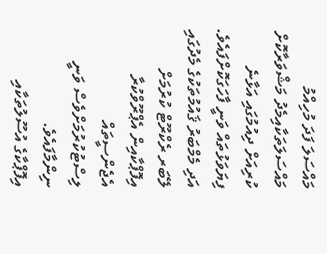މައްސަލަ ފަދަ މުހިއްމު މައްސަލަތަކާއިމެދު މަޝްވަރާކޮށް ކުރިއަށް ދިއުމުގައި އަޅާނެ ފިޔަވަޅުތައް ވަނީ ފާހަގަކޮށްފައެވެ. އަދި މެމްބަރު ޤައުމުތަކުގެ މެދުގައި ލޭބަރ ރެކްރޫޓް ކުރުމަށް އިފޮޕްކާއިން އެޕްރޫވްކުރާ އެޖެންސީތައް ލިސްޓުކުރުމަށްވެސް ވަނީ ނިންމާފައެވެ.
އިފޮޕްކާގެ އުސޫލުތަކާއި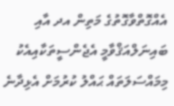އެއްގޮތްވާގޮތުގެ މަތިން އދ އާއި ބައިނަލްއަޤްވާމީ އެޖެންސީތަކާއިއެކު މިމައްސަލަތައް ޙައްލު ކުރުމަށް އެޅިދާނެ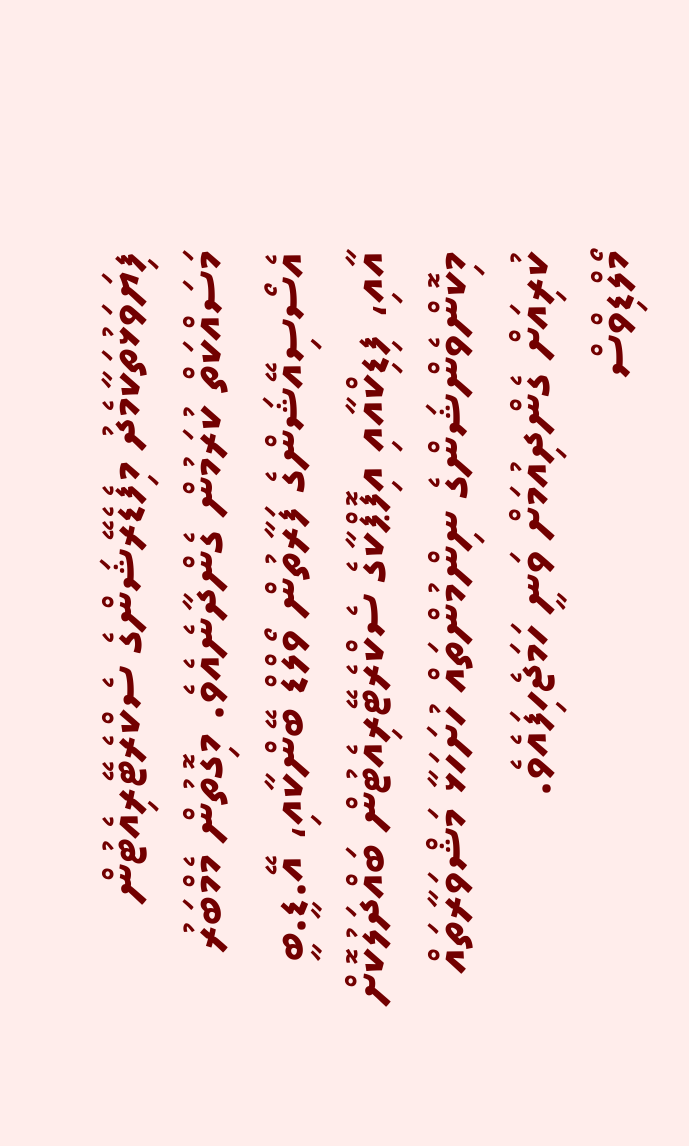ފިޔަވަޅުތަކާމެދު މިފެޑެރޭޝަންގެ ސެކްރެޓޭރިއެޓުން މަސައްކަތް ކުރަމުން ގެންދާނެއެވެ. މިގޮތުން މެމްބަރު އެސޯސިއޭޝަންގެ ފަރާތުން ވޯލްޑް ބޭންކާއި، އޭ.ޑީ.ބީ އާއި، ފިޑިކްއާއި އިފޮޕްކާގެ ސެކްރެޓޭރިއެޓުން ބައްދަލުކޮށް މިކޮންވެންޝަންގެ ނިންމުންތައް ހުށަހަޅާ މަޝްވަރާތައް ކުރިއަށް ގެންދިއުމަށް ވަނީ ހަމަޖެހިފައެވެ.
މޯލްޑިވްސް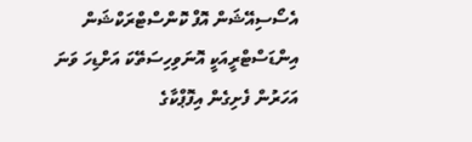އެސޯސިއޭޝަން އޮފް ކޮންސްޓްރަކްޝަން އިންޑަސްޓްރީއަކީ އޮނަވިހިސަތޭކަ އަށްޑިހަ ވަނަ އަހަރުން ފެށިގެން އިފޮޕްކާގެ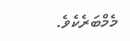މެމްބަރެކެވެ.